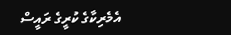އެމެރިކާގެ ކުރީގެ ރައީސް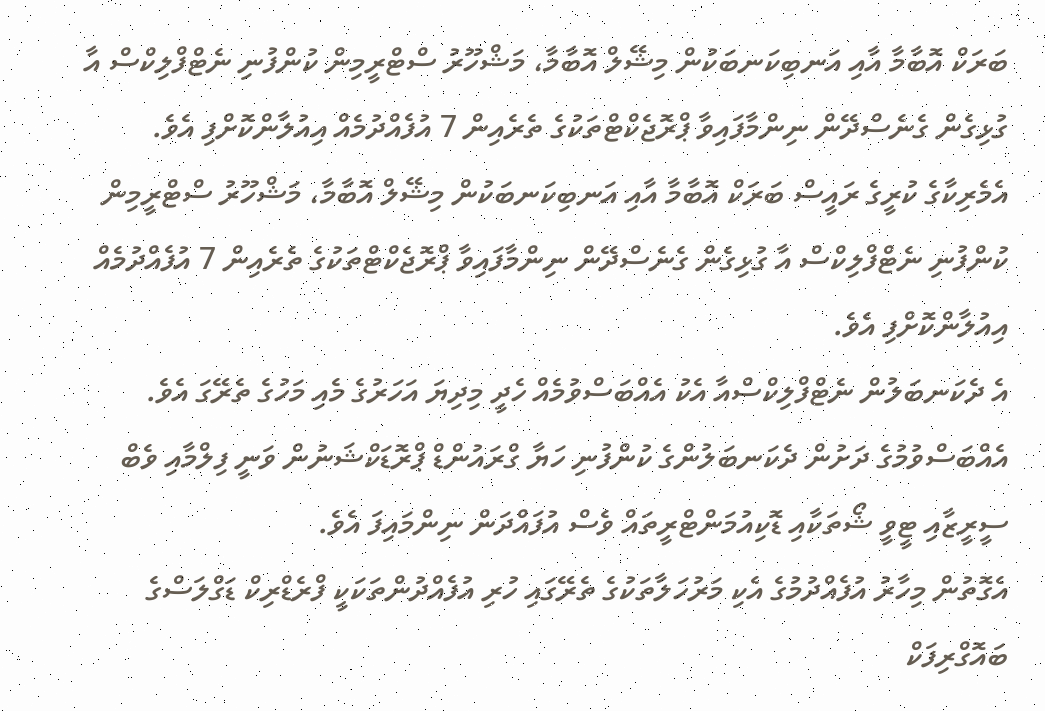ބަރަކް އޮބާމާ އާއި އަނބިކަނބަކުން މިޝޭލް އޮބާމާ، މަޝްހޫރު ސްޓްރީމިން ކުންފުނި ނެޓްފްލިކްސް އާ ގުޅިގެން ގެނެސްދޭން ނިންމާފައިވާ ޕްރޮޖެކްޓްތަކުގެ ތެރެއިން 7 އުފެއްދުމެއް އިއުލާންކޮށްފި އެވެ.
އެމެރިކާގެ ކުރީގެ ރައީސް ބަރަކް އޮބާމާ އާއި އަނބިކަނބަކުން މިޝޭލް އޮބާމާ، މަޝްހޫރު ސްޓްރީމިން ކުންފުނި ނެޓްފްލިކްސް އާ ގުޅިގެން ގެނެސްދޭން ނިންމާފައިވާ ޕްރޮޖެކްޓްތަކުގެ ތެރެއިން 7 އުފެއްދުމެއް އިއުލާންކޮށްފި އެވެ.
އެ ދެކަނބަލުން ނެޓްފްލިކްސްއާ އެކު އެއްބަސްވުމެއް ހެދީ މިދިޔަ އަހަރުގެ މެއި މަހުގެ ތެރޭގަ އެވެ. އެއްބަސްވުމުގެ ދަށުން ދެކަނބަލުންގެ ކުންފުނި ހަޔާ ގްރައުންޑް ޕްރޮޑަކްޝަނުން ވަނީ ފިލްމާއި ވެބް ސީރީޒާއި ޓީވީ ޝޯތަކާއި ޑޮކިއުމަންޓްރީތައް ވެސް އުފައްދަން ނިންމައިފަ އެވެ.
އެގޮތުން މިހާރު އުފެއްދުމުގެ އެކި މަރުހަލާތަކުގެ ތެރޭގައި ހުރި އުފެއްދުންތަކަކީ ފްރެޑްރިކް ޑަގްލަސްގެ ބައޮގްރިފަކް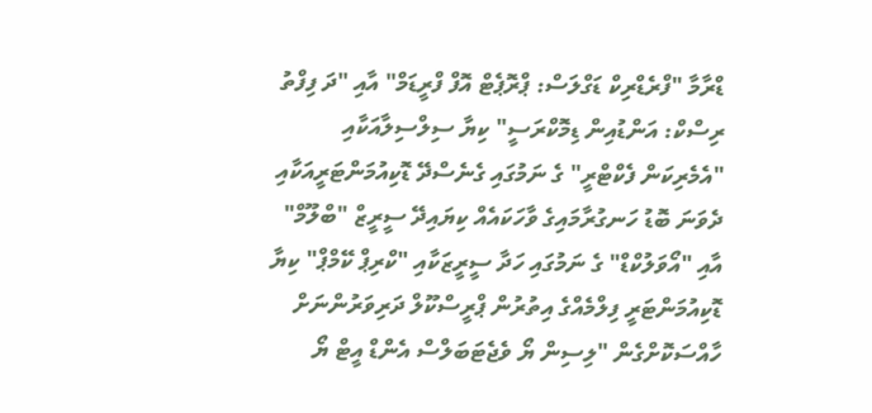ޑްރާމާ "ފްރެޑްރިކް ޑަގްލަސް: ޕްރޮޕެޓް އޮފް ފްރީޑަމް" އާއި "ދަ ފިފްތު ރިސްކް: އަންޑުއިން ޑިމޮކްރަސީ" ކިޔާ ސިލްސިލާއަކާއި "އެމެރިކަން ފެކްޓްރީ" ގެ ނަމުގައި ގެނެސްދޭ ޑޮކިއުމަންޓަރީއަކާއި ދެވަނަ ބޮޑު ހަނގުރާމައިގެ ވާހަކައެއް ކިޔައިދޭ ސީރީޒް "ބްލޫމް" އާއި "އޯވަލުކްޑް" ގެ ނަމުގައި ހަދާ ސީރީޒަކާއި "ކްރިޕް ކޭމްޕް" ކިޔާ ޑޮކިއުމަންޓަރީ ފިލްމެއްގެ އިތުރުން ޕްރީސްކޫލް ދަރިވަރުންނަށް ހާއްސަކޮށްގެން "ލިސިން ޔޯ ވެޖެޓަބަލްސް އެންޑް އީޓް ޔޯ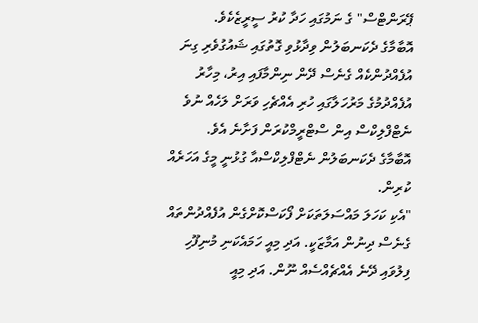ޕޭރަންޓްސް" ގެ ނަމުގައި ހަދާ ކުރު ސީރީޒެކެވެ.
އޮބާމާގެ ދެކަނބަލުން ވިދާޅުވި ގޮތުގައި ޝައުގުވެރި ގިނަ އުފެއްދުންކެއް ގެނެސް ދޭން ނިންމާފައި އިރު، މިހާރު އުފެއްދުމުގެ މަރުހަލާގައި ހުރި އެއްޗެހި ވަރަށް ލަހެއް ނުވެ ނެޓްފްލިކްސް އިން ސްޓްރީމްކުރަން ފަށާނެ އެވެ.
އޮބާމާގެ ދެކަނބަލުން ނެޓްފްލިކްސްއާ ގުޅުނީ މީގެ އަހަރެއް ކުރިން.
"އެކި ކަހަލަ މައްސަލަތަކަށް ފޯކަސްކޮށްގެން އުފެއްދުންތައް ގެނެސް ދިނުން އަމާޒަކީ. އަދި މިއީ ހަމައެކަނި މުނިފޫހި ފިލުވައި ދޭނެ އެއްޗެއްސެއް ނޫން. އަދި މިއީ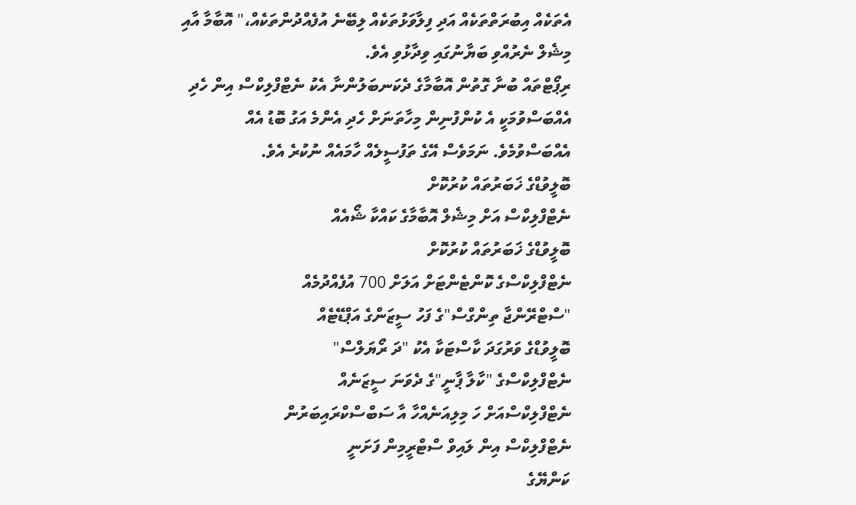އެތަކެއް އިބުރަތްތަކެއް އަދި ފިލާވަޅުތަކެއް ލިބޭނެ އުފެއްދުންތަކެއް،" އޮބާމާ އާއި މިޝެލް ނެރުއްވި ބަޔާނުގައި ވިދާޅުވި އެވެ.
ރިޕޯޓްތައް ބުނާ ގޮތުން އޮބާމާގެ ދެކަނބަލުންނާ އެކު ނެޓްފްލިކްސް އިން ހެދި އެއްބަސްވުމަކީ އެ ކުންފުނިން މިހާތަނަށް ހެދި އެންމެ އަގު ބޮޑު އެއް އެއްބަސްވުމެވެ. ނަމަވެސް އޭގެ ތަފުސީލެއް ހާމައެއް ނުކުރެ އެވެ.
ބޮލީވުޑްގެ ޚަބަރުތައް ކުރުކޮށް
ނެޓްފްލިކްސް އަށް މިޝެލް އޮބާމާގެ ކައްކާ ޝޯއެއް
ބޮލީވުޑްގެ ޚަބަރުތައް ކުރުކޮށް
ނެޓްފްލިކްސްގެ ކޮންޓެންޓަށް އަލަށް 700 އުފެއްދުމެއް
"ސްޓްރޭންޖާ ތިންގްސް"ގެ ފަހު ސީޒަންގެ އަޕްޑޭޓެއް
ބޮލީވުޑްގެ ވަރުގަދަ ކާސްޓަކާ އެކު "ދަ ރޯޔަލްސް"
ނެޓްފްލިކްސްގެ "ކާލާ ޕާނީ"ގެ ދެވަނަ ސީޒަނެއް
ނެޓްފްލިކްސްއަށް ހަ މިލިއަނެއްހާ އާ ސަބްސްކްރައިބަރުން
ނެޓްފްލިކްސް އިން ލައިވް ސްޓްރީމިން ފަށަނީ
ކަންޔޭގެ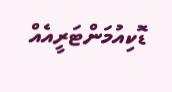ޑޮކިއުމަންޓަރީއެއް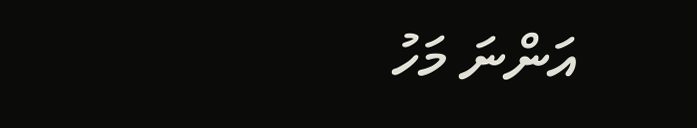އަންނަ މަހު